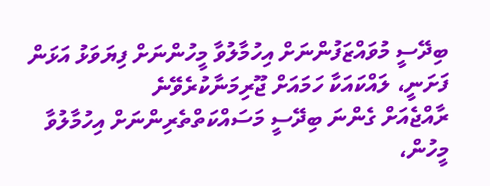ބިދޭސީ މުވައްޒަފުންނަށް އިހުމާލުވާ މީހުންނަށް ފިޔަވަޅު އަޅަން ފަށަނީ، ލައްކައަކާ ހަމައަށް ޖޫރިމަނާކުރެވޭނެ
ރާއްޖެއަށް ގެންނަ ބިދޭސީ މަސައްކަތްތެރިންނަށް އިހުމާލުވާ މީހުން،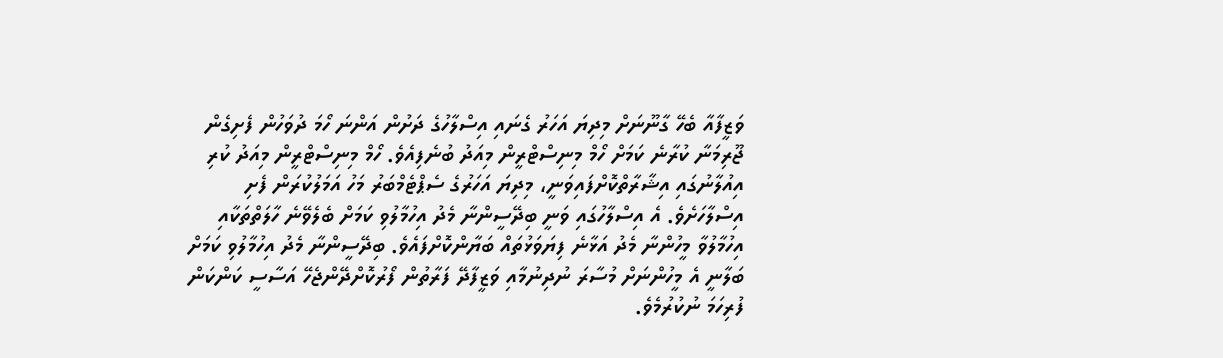ވަޒީފާއާ ބެހޭ ގާނޫނަށް މިދިޔަ އަހަރު ގެނައި އިސްލާހުގެ ދަށުން އަންނަ ހޯމަ ދުވަހުން ފެށިގެން ޖޫރިމަނާ ކުރާނެ ކަމަށް ހޯމް މިނިސްޓްރީން މިއަދު ބުނެފިއެވެ. ހޯމް މިނިސްޓްރީން މިއަދު ކުރި އިއުލާނުގައި އިޝާރާތްކޮށްފައިވަނީ، މިދިޔަ އަހަރުގެ ސެޕްޓެމްބަރު މަހު އަމަލުކުރަން ފެށި އިސްލާހަށެވެ. އެ އިސްލާހުގައި ވަނީ ބިދޭސީންނާ މެދު އިހުމާލުވި ކަމަށް ބެލެވޭނެ ހާލަތްތަކާއި އިހުމާލުވާ މީހުންނާ މެދު އަޅާނެ ފިޔަވަޅުތައް ބަޔާންކޮށްފައެވެ. ބިދޭސީންނާ މެދު އިހުމާލުވި ކަމަށް ބަލާނީ އެ މީހުންނަށް މުސާރަ ނުދިނުމާއި ވަޒީފާދޭ ފަރާތުން ފޯރުކޮށްދޭންޖެހޭ އަސާސީ ކަންކަން ފުރިހަމަ ނުކުރުމެވެ.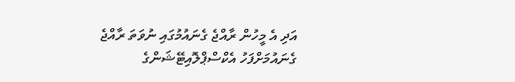އަދި އެ މީހުން ރާއްޖެ ގެނައުމުގައި ނުވަތަ ރާއްޖެ ގެނައުމަށްފަހު އެކްސްޕްލޮއިޓޭޝަންގެ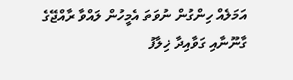އަމަލެއް ހިންގުން ނުވަތަ އެމީހުން ލައްވާ ރާއްޖޭގެ ގާނޫނާއި ގަވާއިދާ ޚިލާފު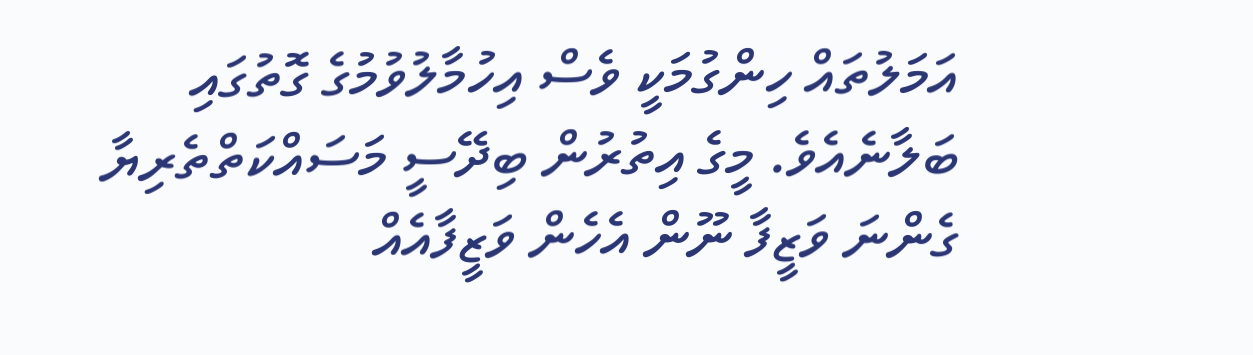އަމަލުތައް ހިންގުމަކީ ވެސް އިހުމާލުވުމުގެ ގޮތުގައި ބަލާނެއެވެ. މީގެ އިތުރުން ބިދޭސީ މަސައްކަތްތެރިޔާ ގެންނަ ވަޒީފާ ނޫން އެހެން ވަޒީފާއެއް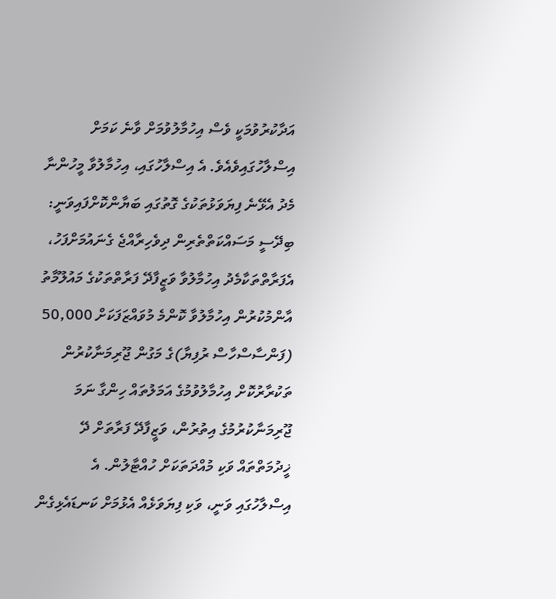އަދާކުރުވުމަކީ ވެސް އިހުމާލުވުމަށް ވާނެ ކަމަށް އިސްލާހުގައިވެއެވެ. އެ އިސްލާހުގައި، އިހުމާލުވާ މީހުންނާ މެދު އެޅޭނެ ފިޔަވަޅުތަކުގެ ގޮތުގައި ބަޔާންކޮށްފައިވަނީ: ބިދޭސީ މަސައްކަތްތެރިން ދިވެހިރާއްޖެ ގެނައުމަށްފަހު، އެފަރާތްތަކާމެދު އިހުމާލުވާ ވަޒީފާދޭ ފަރާތްތަކުގެ މައުލޫމާތު އާންމުކުރުން އިހުމާލުވާ ކޮންމެ މުވައްޒަފަކަށް 50,000 (ފަންސާސްހާސް ރުފިޔާ)ގެ މަގުން ޖޫރިމަނާކުރުން ތަކުރާރުކޮށް އިހުމާލުވުމުގެ އަމަލުތައް ހިންގާ ނަމަ ޖޫރިމަނާކުރުމުގެ އިތުރުން، ވަޒީފާދޭ ފަރާތަށް ދޭ ޚީދުމަތްތައް ވަކި މުއްދަތަކަށް ހުއްޓާލުން. އެ އިސްލާހުގައި ވަނީ، ވަކި ފިޔަވަޅެއް އެޅުމަށް ކަނޑައެޅިގެން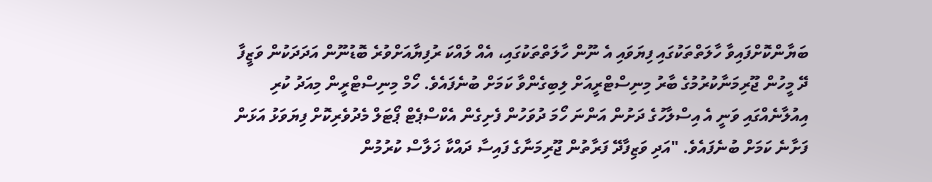ބަޔާންކޮށްފައިވާ ހާލަތްތަކުގައި ފިޔަވައި އެ ނޫން ހާލަތްތަކުގައި، އެއް ލައްކަ ރުފިޔާއަށްވުރެ ބޮޑުނޫން އަދަދަކުން ވަޒީފާ ދޭ މީހުން ޖޫރިމަނާކުރުމުގެ ބާރު މިނިސްޓްރީއަށް ލިބިގެންވާ ކަމަށް ބުނެފައެވެ. ހޯމް މިނިސްޓްރީން މިއަދު ކުރި އިއުލާނެއްގައި ވަނީ އެ އިސްލާހުގެ ދަށުން އަންނަ ހޯމަ ދުވަހުން ފެށިގެން އެކްސްޕެޓް ޕޯޓަލް މެދުވެރިކޮށް ފިޔަވަޅު އަޅަން ފަށާނެ ކަމަށް ބުނެފައެވެ. "އަދި ވަޒިފާދޭ ފަރާތުން ޖޫރިމަނާގެ ފައިސާ ދައްކާ ޚަލާސް ކުރުމުން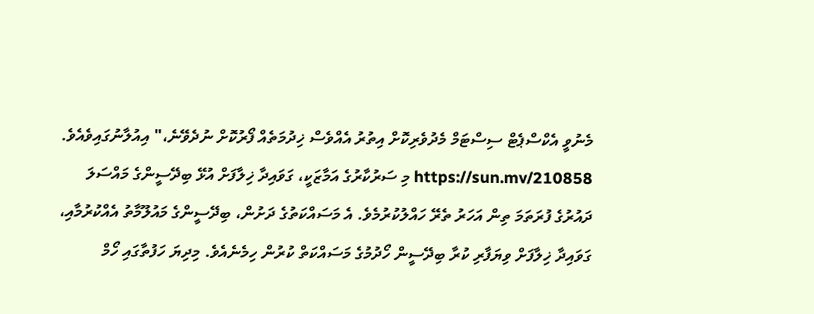މެނުވީ އެކްސްޕެޓް ސިސްޓަމް މެދުވެރިކޮށް އިތުރު އެއްވެސް ޚިދުމަތެއް ފޯރުކޮށް ނުދެވޭނެ،" އިއުލާނުގައިވެއެވެ. https://sun.mv/210858 މި ސަރުކާރުގެ އަމާޒަކީ، ގަވައިދާ ޚިލާފަށް އުޅޭ ބިދޭސީންގެ މައްސަލަ ދައުރުގެ ފުރަތަމަ ތިން އަހަރު ތެރޭ ހައްލުކުރުމެވެ. އެ މަސައްކަތުގެ ދަށުން، ބިދޭސީންގެ މައުލޫމާތު އެއްކުރުމާއި، ގަވައިދާ ޚިލާފަށް ވިޔަފާރި ކުރާ ބިދޭސީން ހޯދުމުގެ މަސައްކަތް ކުރުން ހިމެނެއެވެ. މިދިޔަ ހަފުތާގައި ހޯމް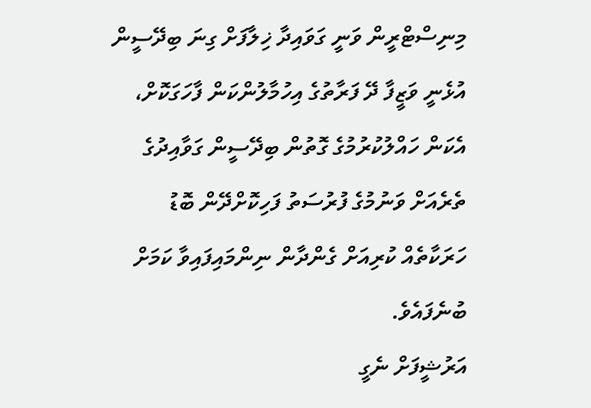މިނިސްޓްރީން ވަނީ ގަވައިދާ ޚިލާފަށް ގިނަ ބިދޭސީން އުޅެނީ ވަޒީފާ ދޭ ފަރާތުގެ އިހުމާލުންކަން ފާހަގަކޮށް، އެކަން ހައްލުކުރުމުގެ ގޮތުން ބިދޭސީން ގަވާއިދުގެ ތެރެއަށް ވަނުމުގެ ފުރުސަތު ފަހިކޮށްދޭން ބޮޑު ހަރަކާތެއް ކުރިއަށް ގެންދާން ނިންމައިފައިވާ ކަމަށް ބުނެފައެވެ.
އަރުޝީފަށް ނެގީ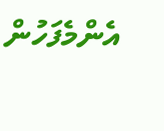އެންމެފަހުން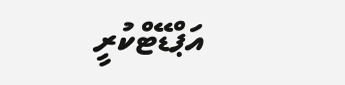އަޕްޑޭޓްކުރީ